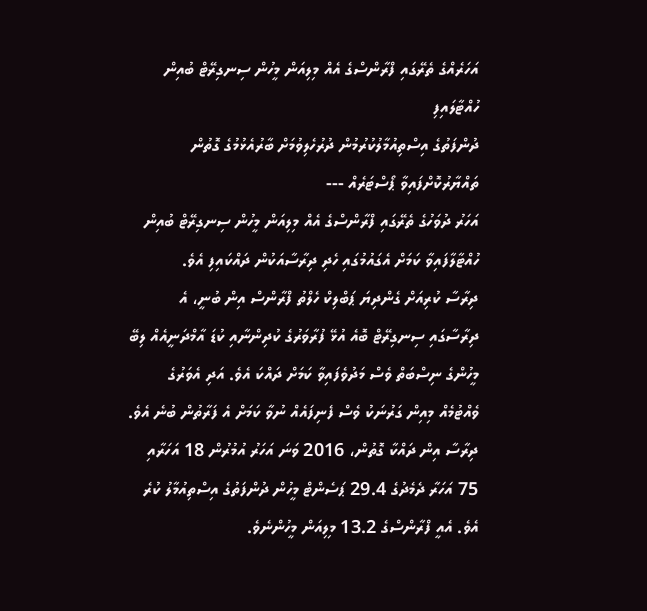އަހަރެއްގެ ތެރޭގައި ފްރާންސްގެ އެއް މިލިއަން މީހުން ސިނގިރޭޓް ބުއިން ހުއްޓާލައިފި
ދުންފަތުގެ އިސްތިއުމާލުކުރުމުން ދުރުހެލިވުމަށް ބާރުއެޅުމުގެ ގޮތުން ތައްޔާރުކޮށްފައިވާ ޕޯސްޓަރެއް ---
އަހަރު ދުވަހުގެ ތެރޭގައި ފްރާންސްގެ އެއް މިލިއަން މީހުން ސިނގިރޭޓް ބުއިން ހުއްޓާލާފައިވާ ކަމަށް އެގައުމުގައި ހެދި ދިރާސާއަކުން ދައްކައިފި އެވެ.
ދިރާސާ ކުރިއަށް ގެންދިޔަ ޕަބްލިކް ހެލްތު ފްރާންސް އިން ބުނީ، އެ ދިރާސާގައި ސިނގިރޭޓް ބޮއެ އުޅޭ ފުރާވަރުގެ ކުދިންނާއި ކުޑަ އާމްދަނީއެއް ލިބޭ މީހުންގެ ނިސްބަތް ވެސް މަދުވެފައިވާ ކަމަށް ދައްކަ އެވެ. އަދި އެވަރުގެ ވެއްޓުމެއް މިއިން ގަރުނަކު ވެސް ފެނިފައެއް ނުވާ ކަމަށް އެ ފަރާތުން ބުނެ އެވެ.
ދިރާސާ އިން ދައްކާ ގޮތުން، 2016 ވަނަ އަހަރު އުމުރުން 18 އަހަރާއި 75 އަހަރާ ދެމެދުގެ 29.4 ޕަސެންޓް މީހުން ދުންފަތުގެ އިސްތިއުމާލު ކުރެ އެވެ. އެއީ ފްރާންސްގެ 13.2 މިލިއަން މީހުންނެވެ.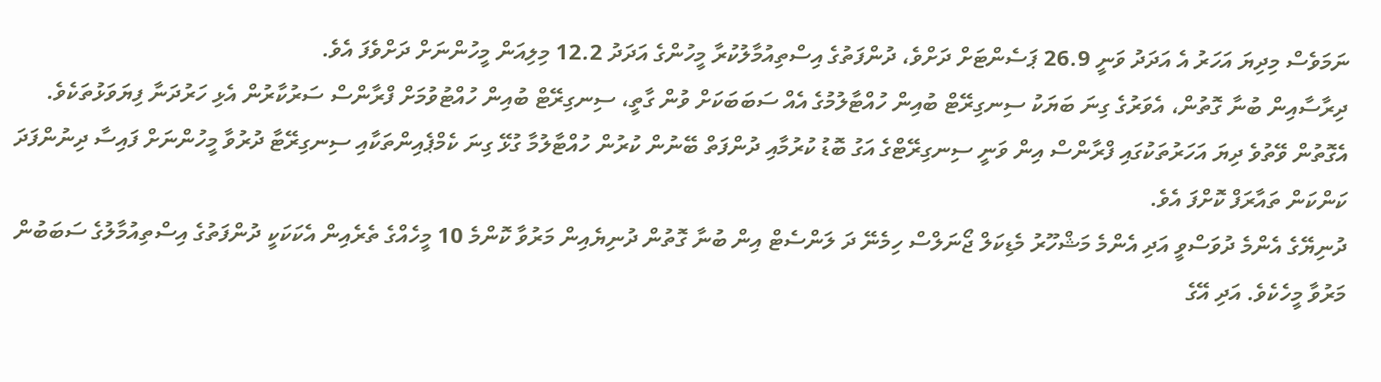ނަމަވެސް މިދިޔަ އަހަރު އެ އަދަދު ވަނީ 26.9 ޕަސެންޓަށް ދަށްވެ، ދުންފަތުގެ އިސްތިއުމާލުކުރާ މީހުންގެ އަދަދު 12.2 މިލިއަން މީހުންނަށް ދަށްވެފަ އެވެ.
ދިރާސާއިން ބުނާ ގޮތުން، އެވަރުގެ ގިނަ ބަޔަކު ސިނގިރޭޓް ބުއިން ހުއްޓާލުމުގެ އެއް ސަބަބަކަށް ވުން ގާތީ، ސިނގިރޭޓް ބުއިން ހުއްޓުވުމަށް ފްރާންސް ސަރުކާރުން އެޅި ހަރުދަނާ ފިޔަވަޅުތަކެވެ.
އެގޮތުން ވޭތުވެ ދިޔަ އަހަރުތަކުގައި ފްރާންސް އިން ވަނީ ސިނގިރޭޓްގެ އަގު ބޮޑު ކުރުމާއި ދުންފަތް ބޭނުން ކުރުން ހުއްޓާލުމާ ގުޅޭ ގިނަ ކެމްޕެއިންތަކާއި ސިނގިރޭޓާ ދުރުވާ މީހުންނަށް ފައިސާ ދިނުންފަދަ ކަންކަން ތައާރަފް ކޮށްފަ އެވެ.
ދުނިޔޭގެ އެންމެ ދުވަސްވީ އަދި އެންމެ މަޝްހޫރު މެޑިކަލް ޖޯނަލްސް ހިމެނޭ ދަ ލަންސެޓް އިން ބުނާ ގޮތުން ދުނިޔެއިން މަރުވާ ކޮންމެ 10 މީހެއްގެ ތެރެއިން އެކަކަކީ ދުންފަތުގެ އިސްތިއުމާލުގެ ސަބަބުން މަރުވާ މީހެކެވެ. އަދި އޭގެ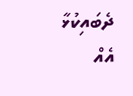ދެބައިކުޅާ އެއް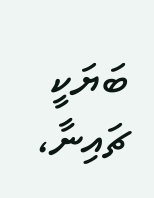ބަޔަކީ ޗައިނާ،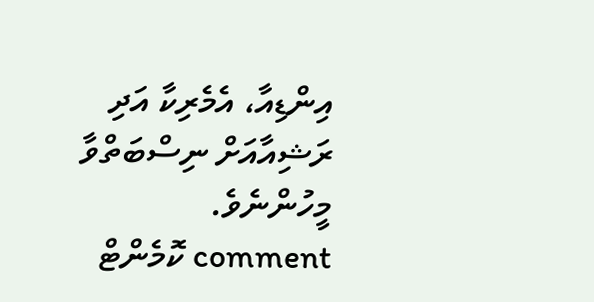އިންޑިއާ، އެމެރިކާ އަދި ރަޝިއާއަށް ނިސްބަތްވާ މީހުންނެވެ.
comment ކޮމެންޓް